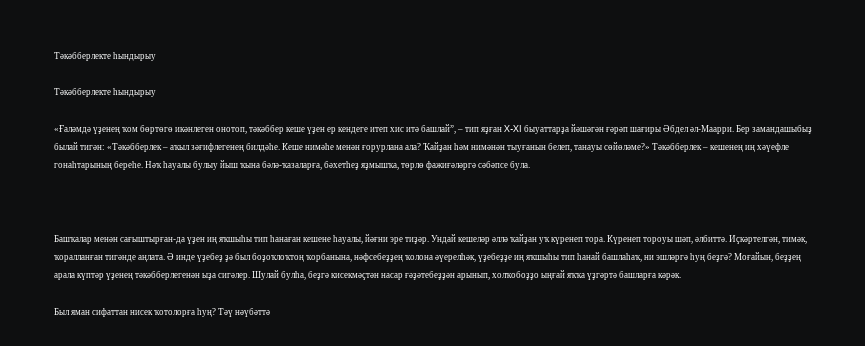Тәкәбберлекте һындырыу

Тәкәбберлекте һындырыу

«Ғаләмдә үҙенең ҡом бөртөгө икәнлеген онотоп, тәкәббер кеше үҙен ер кендеге итеп хис итә башлай”, – тип яҙған X-XI быуаттарҙа йәшәгән ғәрәп шағиры Әбдел әл-Маарри. Бер замандашыбыҙ былай тигән: «Тәкәбберлек – аҡыл зәғифлегенең билдәһе. Кеше нимәһе менән ғорурлана ала? Ҡайҙан һәм нимәнән тыуғанын белеп, танауы сөйөләме?» Тәкәбберлек – кешенең иң хәүефле гонаһтарының береһе. Нәҡ һауалы булыу йыш ҡына бәлә-ҡазаларға, бәхетһеҙ яҙмышҡа, төрлө фажиғәләргә сәбәпсе була.



Башҡалар менән сағыштырған-да үҙен иң яҡшыһы тип һанаған кешене һауалы, йәғни эре тиҙәр. Ундай кешеләр әллә ҡайҙан уҡ күренеп тора. Күренеп тороуы шәп, әлбиттә. Иҫкәртелгән, тимәк, ҡоралланған тигәнде аңлата. Ә инде үҙебеҙ ҙә был боҙоҡлоҡтоң ҡорбанына, нәфсебеҙҙең ҡолона әүерелһәк, үҙебеҙҙе иң яҡшыһы тип һанай башлаһаҡ, ни эшләргә һуң беҙгә? Моғайын, беҙҙең арала күптәр үҙенең тәкәбберлегенән ыҙа сигәлер. Шулай булһа, беҙгә кисекмәҫтән насар ғәҙәтебеҙҙән арынып, холҡобоҙҙо ыңғай яҡҡа үҙгәртә башларға кәрәк.

Был яман сифаттан нисек ҡотолорға һуң? Тәү нәүбәттә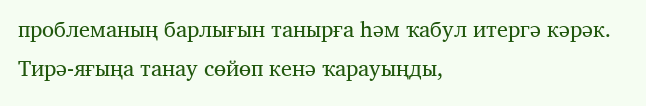проблеманың барлығын танырға һәм ҡабул итергә кәрәк. Тирә-яғыңа танау сөйөп кенә ҡарауыңды,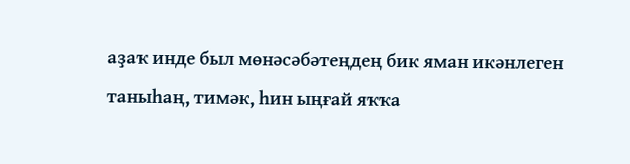аҙаҡ инде был мөнәсәбәтеңдең бик яман икәнлеген таныһаң, тимәк, һин ыңғай яҡҡа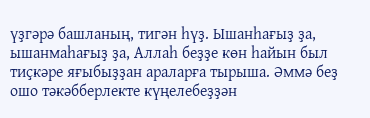үҙгәрә башланың, тигән һүҙ. Ышанһағыҙ ҙа, ышанмаһағыҙ ҙа, Аллаһ беҙҙе көн һайын был тиҫкәре яғыбыҙҙан араларға тырыша. Әммә беҙ ошо тәкәбберлекте күңелебеҙҙән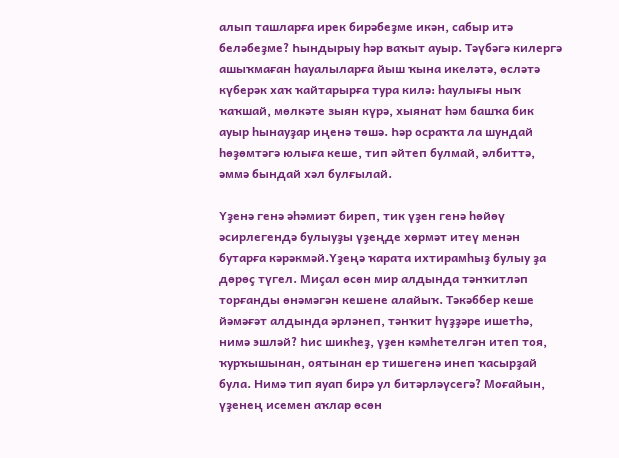алып ташларға ирек бирәбеҙме икән, сабыр итә беләбеҙме? Һындырыу һәр ваҡыт ауыр. Тәүбәгә килергә ашыҡмаған һауалыларға йыш ҡына икеләтә, өсләтә күберәк хаҡ ҡайтарырға тура килә: һаулығы ныҡ ҡаҡшай, мөлкәте зыян күрә, хыянат һәм башҡа бик ауыр һынауҙар иңенә төшә. Һәр осраҡта ла шундай һөҙөмтәгә юлыға кеше, тип әйтеп булмай, әлбиттә, әммә бындай хәл булғылай.

Үҙенә генә әһәмиәт биреп, тик үҙен генә һөйөү әсирлегендә булыуҙы үҙеңде хөрмәт итеү менән бутарға кәрәкмәй.Үҙеңә ҡарата ихтирамһыҙ булыу ҙа дөрөҫ түгел. Миҫал өсөн мир алдында тәнҡитләп торғанды өнәмәгән кешене алайыҡ. Тәкәббер кеше йәмәғәт алдында әрләнеп, тәнҡит һүҙҙәре ишетһә, нимә эшләй? Һис шикһеҙ, үҙен кәмһетелгән итеп тоя, ҡурҡышынан, оятынан ер тишегенә инеп ҡасырҙай була. Нимә тип яуап бирә ул битәрләүсегә? Моғайын, үҙенең исемен аҡлар өсөн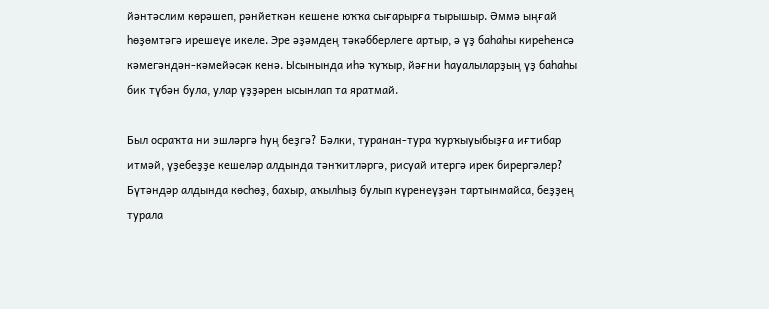йәнтәслим көрәшеп, рәнйеткән кешене юҡҡа сығарырға тырышыр. Әммә ыңғай һөҙөмтәгә ирешеүе икеле. Эре әҙәмдең тәкәбберлеге артыр, ә үҙ баһаһы киреһенсә кәмегәндән-кәмейәсәк кенә. Ысынында иһә ҡуҡыр, йәғни һауалыларҙың үҙ баһаһы бик түбән була, улар үҙҙәрен ысынлап та яратмай.

Был осраҡта ни эшләргә һуң беҙгә? Бәлки, туранан-тура ҡурҡыуыбыҙға иғтибар итмәй, үҙебеҙҙе кешеләр алдында тәнҡитләргә, рисуай итергә ирек бирергәлер? Бүтәндәр алдында көсһөҙ, бахыр, аҡылһыҙ булып күренеүҙән тартынмайса, беҙҙең турала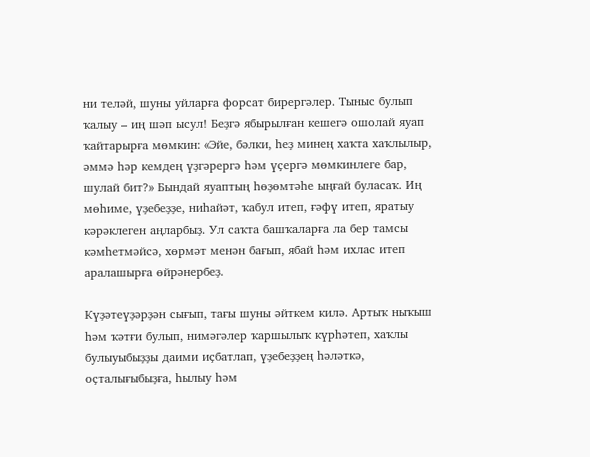ни теләй, шуны уйларға форсат бирергәлер. Тыныс булып ҡалыу – иң шәп ысул! Беҙгә ябырылған кешегә ошолай яуап ҡайтарырға мөмкин: «Эйе, бәлки, һеҙ минең хаҡта хаҡлылыр, әммә һәр кемдең үҙгәрергә һәм үҫергә мөмкинлеге бар, шулай бит?» Бындай яуаптың һөҙөмтәһе ыңғай буласаҡ. Иң мөһиме, үҙебеҙҙе, ниһайәт, ҡабул итеп, ғәфү итеп, яратыу кәрәклеген аңларбыҙ. Ул саҡта башҡаларға ла бер тамсы кәмһетмәйсә, хөрмәт менән бағып, ябай һәм ихлас итеп аралашырға өйрәнербеҙ.

Күҙәтеүҙәрҙән сығып, тағы шуны әйткем килә. Артыҡ ныҡыш һәм ҡәтғи булып, нимәгәлер ҡаршылыҡ күрһәтеп, хаҡлы булыуыбыҙҙы даими иҫбатлап, үҙебеҙҙең һәләткә, оҫталығыбыҙға, һылыу һәм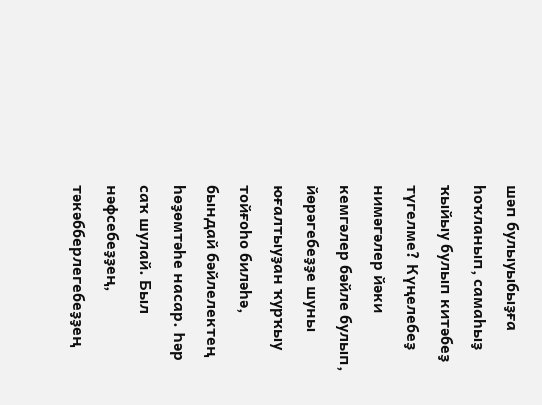шәп булыуыбыҙға һоҡланып, самаһыҙ ҡыйыу булып китәбеҙ түгелме? Күңелебеҙ нимәгәлер йәки кемгәлер бәйле булып, йөрәгебеҙҙе шуны юғалтыуҙан ҡурҡыу тойғоһо биләһә, бындай бәйлелектең һөҙөмтәһе насар. Һәр саҡ шулай. Был нәфсебеҙҙең, тәкәбберлегебеҙҙең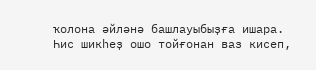ҡолона әйләнә башлауыбыҙға ишара. Һис шикһеҙ ошо тойғонан ваз кисеп,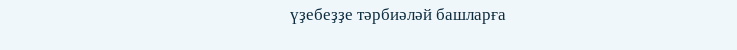үҙебеҙҙе тәрбиәләй башларға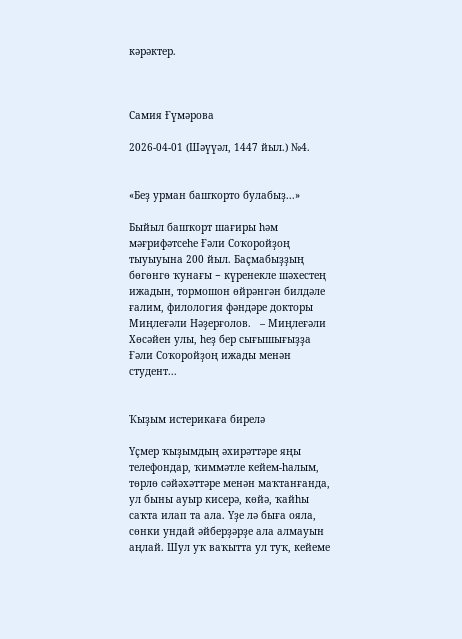кәрәктер.



Самия Ғүмәрова

2026-04-01 (Шәүүәл, 1447 йыл.) №4.


«Беҙ урман башҡорто булабыҙ...»

Быйыл башҡорт шағиры һәм мәғрифәтсеһе Ғәли Соҡоройҙоң тыуыуына 200 йыл. Баҫмабыҙҙың бөгөнгө ҡунағы − күренекле шәхестең ижадын, тормошон өйрәнгән билдәле ғалим, филология фәндәре докторы Миңлеғәли Нәҙерғолов.   – Миңлеғәли Хөсәйен улы, һеҙ бер сығышығыҙҙа Ғәли Соҡоройҙоң ижады менән студент...


Ҡыҙым истерикаға бирелә

Үҫмер ҡыҙымдың әхирәттәре яңы телефондар, ҡиммәтле кейем-һалым, төрлө сәйәхәттәре менән маҡтанғанда, ул быны ауыр кисерә, көйә, ҡайһы саҡта илап та ала. Үҙе лә быға ояла, сөнки ундай әйберҙәрҙе ала алмауын аңлай. Шул уҡ ваҡытта ул туҡ, кейеме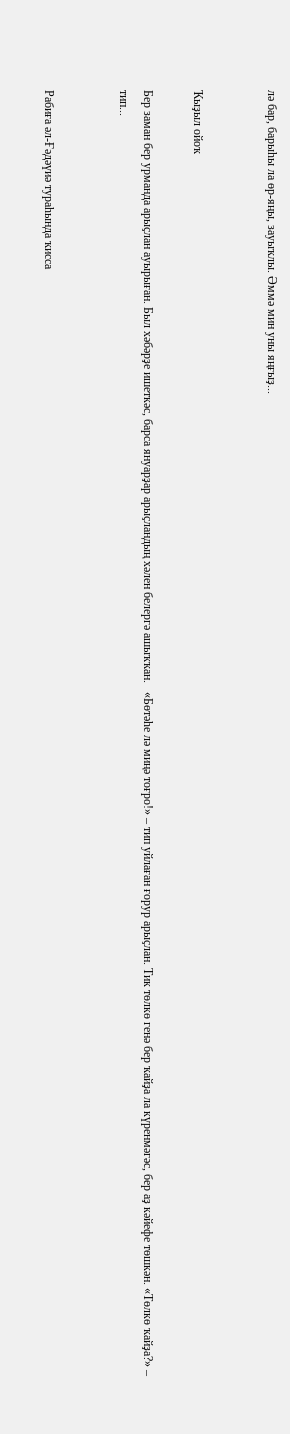лә бар, барыһы ла өр-яңы, зауыҡлы. Әммә мин уны яңғыҙ...


Ҡыҙыл ойоҡ

Бер заман бер урманда арыҫлан ауырыған. Был хәбәрҙе ишеткәс, барса януарҙар арыҫландың хәлен белергә ашыҡҡан.   «Бөтәһе лә миңә тоғро!» – тип уйлаған ғорур арыҫлан. Тик төлкө генә бер ҡайҙа ла күренмәгәс, бер аҙ кәйефе төшкән. «Төлкө ҡайҙа?» – тип...


Рабиға әл-Ғәдәүиә тураһында ҡисса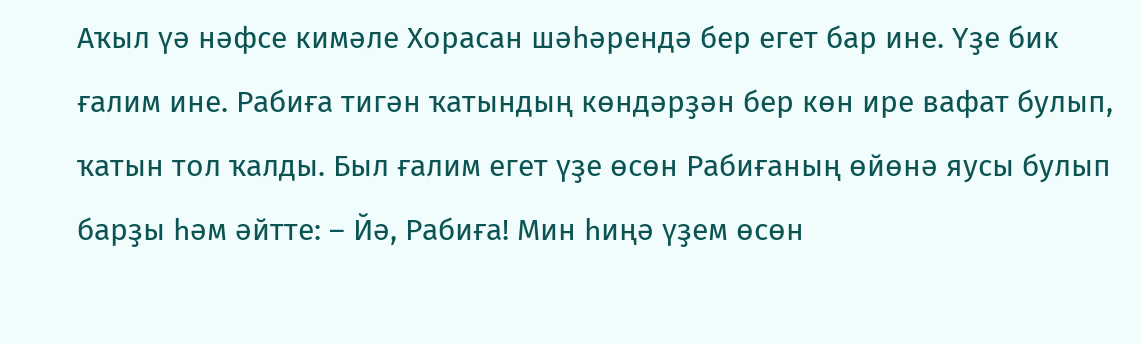Аҡыл үә нәфсе кимәле Хорасан шәһәрендә бер егет бар ине. Үҙе бик ғалим ине. Рабиға тигән ҡатындың көндәрҙән бер көн ире вафат булып, ҡатын тол ҡалды. Был ғалим егет үҙе өсөн Рабиғаның өйөнә яусы булып барҙы һәм әйтте: – Йә, Рабиға! Мин һиңә үҙем өсөн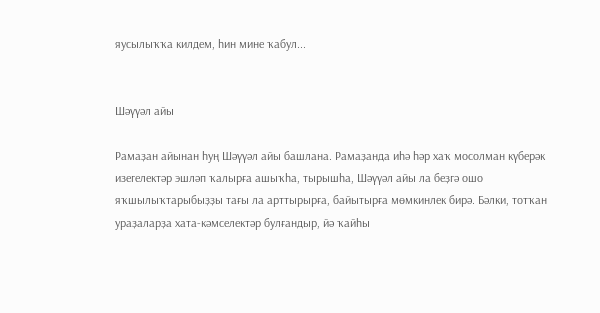яусылыҡҡа килдем, һин мине ҡабул...


Шәүүәл айы

Рамаҙан айынан һуң Шәүүәл айы башлана. Рамаҙанда иһә һәр хаҡ мосолман күберәк изегелектәр эшләп ҡалырға ашыҡһа, тырышһа, Шәүүәл айы ла беҙгә ошо яҡшылыҡтарыбыҙҙы тағы ла арттырырға, байытырға мөмкинлек бирә. Бәлки, тотҡан ураҙаларҙа хата-кәмселектәр булғандыр, йә ҡайһы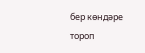бер көндәре тороп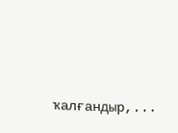ҡалғандыр,...